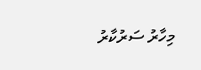މިހާރު ސަރުކާރު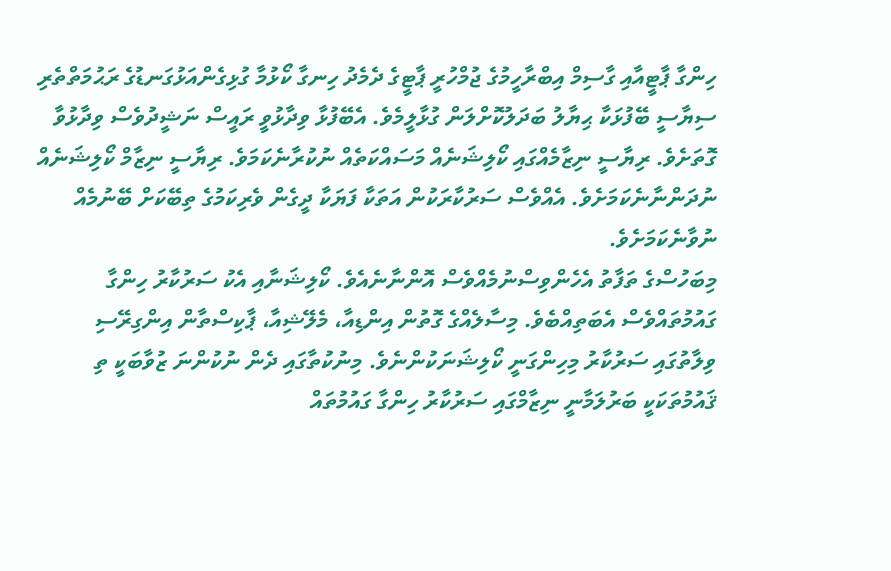ހިންގާ ޕާޓީއާއި ގާސިމް އިބްރާހީމުގެ ޖުމްހުރީ ޕާޓީގެ ދެމެދު ހިނގާ ކޯޅުމާ ގުޅިގެންއަޅުގަނޑުގެ ރަޙުމަތްތެރި ސިޔާސީ ބޭފުޅަކާ ޙިޔާލު ބަދަލުކޮށްލަން ގުޅާލީމެވެ. އެބޭފުޅާ ވިދާޅުވީ ރައީސް ނަޝީދުވެސް ވިދާޅުވާ ގޮތަށެވެ. ރިޔާސީ ނިޒާމެއްގައި ކޯލިޝަނެއް މަސައްކަތެއް ނުކުރާނެކަމަވެ. ރިޔާސީ ނިޒާމް ކޯލިޝަނެއް ނުދަންނާނެކަމަށެވެ. އެއްވެސް ސަރުކާރަކުން އަތަކާ ފަޔަކާ ދީގެން ވެރިކަމުގެ ތިބޭކަށް ބޭނުމެއް ނުވާނެކަމަށެވެ.
މިބަހުސްގެ ތަފާތު އެހެންވިސްނުމެއްވެސް އޮންނާނެއެވެ. ކޯލިޝަނާއި އެކު ސަރުކާރު ހިންގާ ގައުމުތައްވެސް އެބަތިއްބެވެ. މިސާލެއްގެ ގޮތުން އިންޑިއާ، މެލޭޝިއާ، ޕާކިސްތާން އިންގިރޭސި ވިލާތުގައި ސަރުކާރު މިހިންގަނީ ކޯލިޝަނަކުންނެވެ. މިނުކުތާގައި ދެން ނުކުންނަ ޒުވާބަކީ ތި ޤައުމުތަކަކީ ބަރުލަމާނީ ނިޒާމްގައި ސަރުކާރު ހިންގާ ގައުމުތައް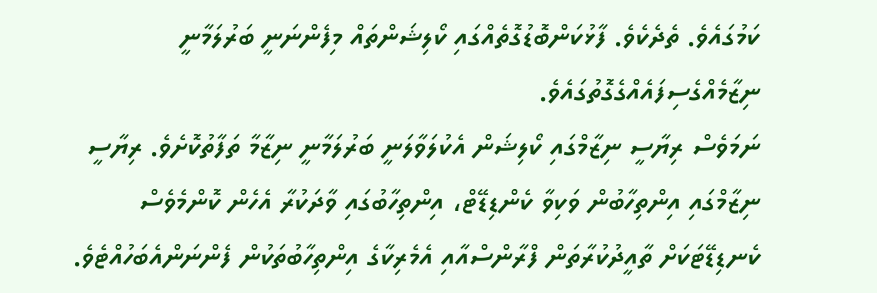ކަމުގައެވެ. ތެދެކެވެ. ފާޅުކަންބޮޑުގޮތެއްގައި ކޯލިޝަންތައް މިފެންނަނީ ބަރުލަމާނީ ނިޒާމެއްގެސިފައެއްގެގޮތުގައެވެ.
ނަމަވެސް ރިޔާސީ ނިޒާމްގައި ކޯލިޝަން އެކުލަވާލަނީ ބަރުލަމާނީ ނިޒާމާ ތަފާތުކޮށެވެ. ރިޔާސީ ނިޒާމްގައި އިންތިހާބުން ވަކިވާ ކެންޑިޑޭޓް، އިންތިހާބުގައި ވާދަކުރާ އެހެން ކޮންމެވެސް ކެނޑިޑޭޓަކަށް ތާއީދުކުރާތަން ފްރާންސްއާއި އެމެރިކާގެ އިންތިހާބުތަކުން ފެންނަންއެބަހުއްޓެވެ.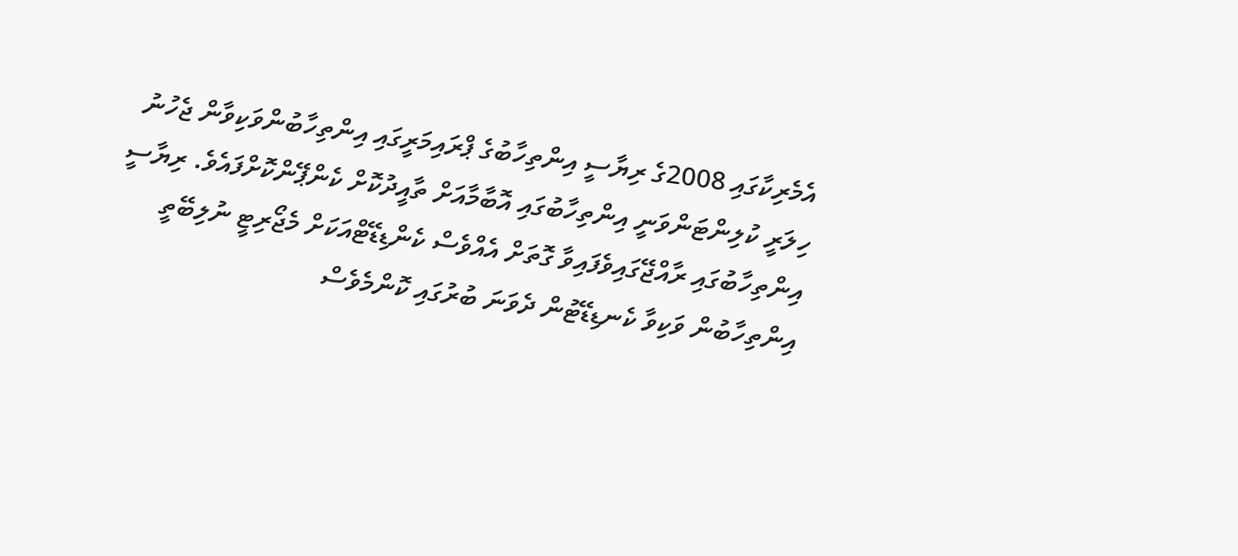އެމެރިކާގައި 2008ގެ ރިޔާސީ އިންތިހާބުގެ ޕްރައިމަރީގައި އިންތިހާބުންވަކިވާން ޖެހުނު ހިލަރީ ކުލިންޓަންވަނީ އިންތިހާބުގައި އޮބާމާއަށް ތާއީދުކޮށް ކެންޕޭންކޮށްފައެވެ. ރިޔާސީ އިންތިހާބުގައި ރާއްޖޭގައިވެފައިވާ ގޮތަށް އެއްވެސް ކެންޑިޑޭޓްއަކަށް މެޖޯރިޓީ ނުލިބޭތީ އިންތިހާބުން ވަކިވާ ކެނޑިޑޭޓުން ދެވަނަ ބުރުގައި ކޮންމެވެސް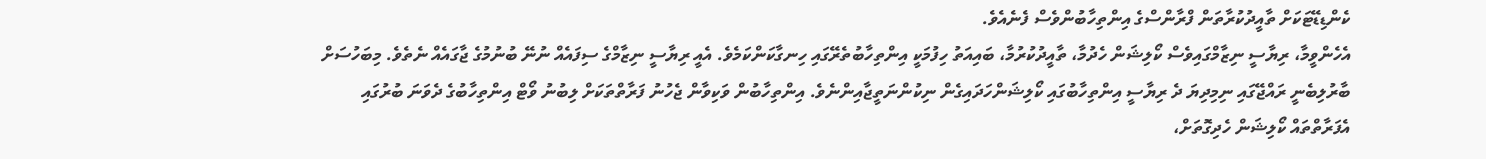ކެންޑިޑޭޓަކަށް ތާއީދުކުރާތަން ފްރާންސްގެ އިންތިހާބުންވެސް ފެނެއެވެ.
އެހެންވީމާ، ރިޔާސީ ނިޒާމްގައިވެސް ކޯލިޝަން ހެދުމާ، ތާއީދުކުރުމާ، ބައިއަތު ހިފުމަކީ އިންތިހާބުތެރޭގައި ހިނގާކަންކަމެވެ. އެއީ ރިޔާސީ ނިޒާމްގެ ސިފައެއް ނުނޭ ބުނުމުގެ ޖާގައެއް ނެތެވެ. މިބަހުސަށް ބާރުލިބެނީ ރައްޖޭގައި ނިމިދިޔަ ދެ ރިޔާސީ އިންތިހާބުގައި ކޯލިޝަންހަދައިގެން ނިކުންނަތީޖާއިންނެވެ. އިންތިހާބުން ވަކިވާން ޖެހުނު ފަރާތްތަކަށް ލިބުނު ވޯޓް އިންތިހާބުގެ ދެވަނަ ބުރުގައި އެފަރާތްތައް ކޯލިޝަން ހެދިގޮތަށް،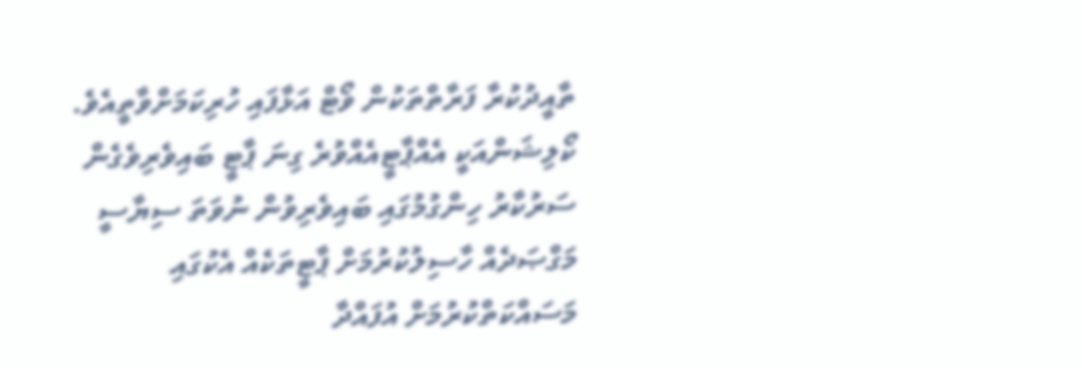ތާއީދުކުރާ ފަރާތްތަކުން ވޯޓް އަޅާފައި ހުރިކަމަށްވާތީއެވެ.
ކޯލިޝަންއަކީ އެއްޕާޓީއެއްވުރެ ގިނަ ޕާޓީ ބައިވެރިވެގެން ސަރުކާރު ހިންގުމުގައި ބައިވެރިވުން ނުވަތަ ސިޔާސީ މަގްޞަދެއް ހާސިލުކުރުމަށް ޕާޓީތަކެއް އެކުގައި މަސައްކަތްކުރުމަށް އުފައްދާ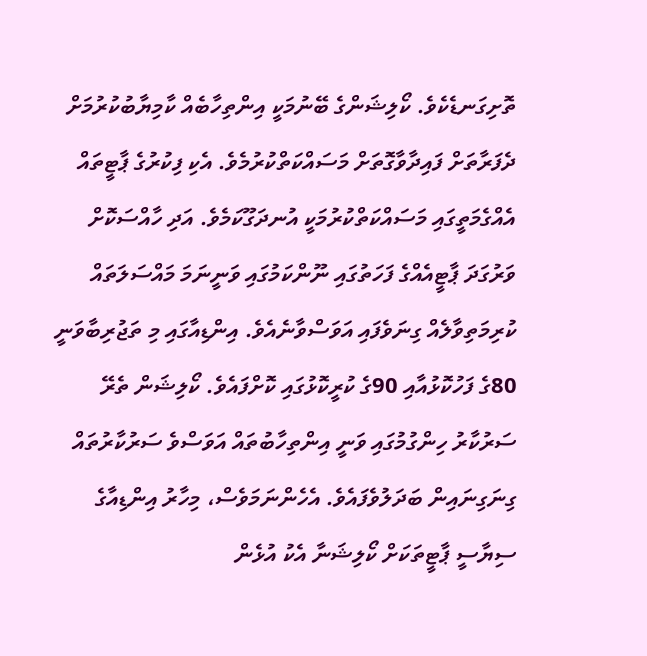ތޮށިގަނޑެކެވެ. ކޯލިޝަންގެ ބޭނުމަކީ އިންތިހާބެއް ކާމިޔާބުކުރުމަށް ދެފަރާތަށް ފައިދާވާގޮތަށް މަސައްކަތްކުރުމެވެ. އެކި ފިކުރުގެ ޕާޓީތައް އެއްގެމަތީގައި މަސައްކަތްކުރުމަކީ އުނދަގޫކަމެވެ. އަދި ހާއްސަކޮށް ވަރުގަދަ ޕާޓީއެއްގެ ފަހަތުގައި ނޫންކަމުގައި ވަނީނަމަ މައްސަލަތައް ކުރިމަތިވާލެއް ގިނަވެފައި އަވަސްވާނެއެވެ. އިންޑިއާގައި މި ތަޖުރިބާވަނީ 80ގެ ފަހުކޮޅުއާއި 90ގެ ކުރީކޮޅުގައި ކޮށްފައެވެ. ކޯލިޝަން ތެރޭ ސަރުކާރު ހިންގުމުގައި ވަނީ އިންތިހާބުތައް އަވަސްވެ ސަރުކާރުތައް ގިނަގިނައިން ބަދަލުވެފައެވެ. އެހެންނަމަވެސް، މިހާރު އިންޑިއާގެ ސިޔާސީ ޕާޓީތަކަށް ކޯލިޝަނާ އެކު އުޅެން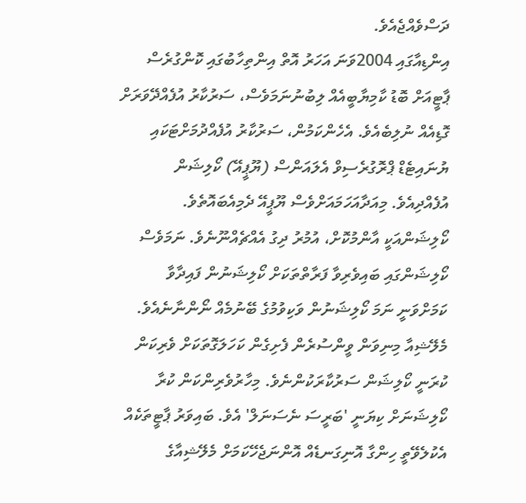ދަސްވެއްޖެއެވެ.
އިންޑިއާގައި 2004ވަނަ އަހަރު އޮތް އިންތިހާބުގައި ކޮންގުރެސް ޕާޓީއަށް ބޮޑު ކާމިޔާބީއެއް ލިބުނުނަމަވެސް، ސަރުކާރު އުފެއްދޭވަރަށް ގޮޑިއެއް ނުލިބެއެވެ. އެހެންކަމުން، ސަރުކާރު އުފެއްދުމަށްޓަކައި ޔުނައިޓެޑް ޕްރޮގުރެސިވް އެލައަންސް (ޔޫޕީއޭ) ކޯލިޝަން އުފެއްދިއެވެ. މިއަދާއަހަމައަށްވެސް ޔޫޕީއޭ ދެމިއެބައޮތެވެ. ކޯލިޝަންއަކީ އާންމުކޮށް، އުމުރު ދިގު އެއްޗެއްނޫނެވެ. ނަމަވެސް ކޯލިޝަންގައި ބައިވެރިވާ ފަރާތްތަކަށް ކޯލިޝަނުން ފައިދާވާ ކަމަށްވަނީ ނަމަ ކޯލިޝަނުން ވަކިވުމުގެ ބޭނުމެއް ނޯންނާނެއެވެ.
މެލޭޝިއާ މިނިވަން ވީންސުރެން ފެށިގެން ކަހަލަގޮތަކަށް ވެރިކަން ކުރަނީ ކޯލިޝަން ސަރުކާރަކުންނެވެ. މިހާރުވެރިންކަން ކުރާ ކޯލިޝަނަށް ކިޔަނީ 'ބަރީސަ ނެސަނަލް' އެވެ. ބައިވަރު ޕާޓީތަކެއް އެކުލެވޭތީ ހިންގާ އޮނިގަނޑެއް އޮންނަޖެހޭކަމަށް މެލޭޝިއާގެ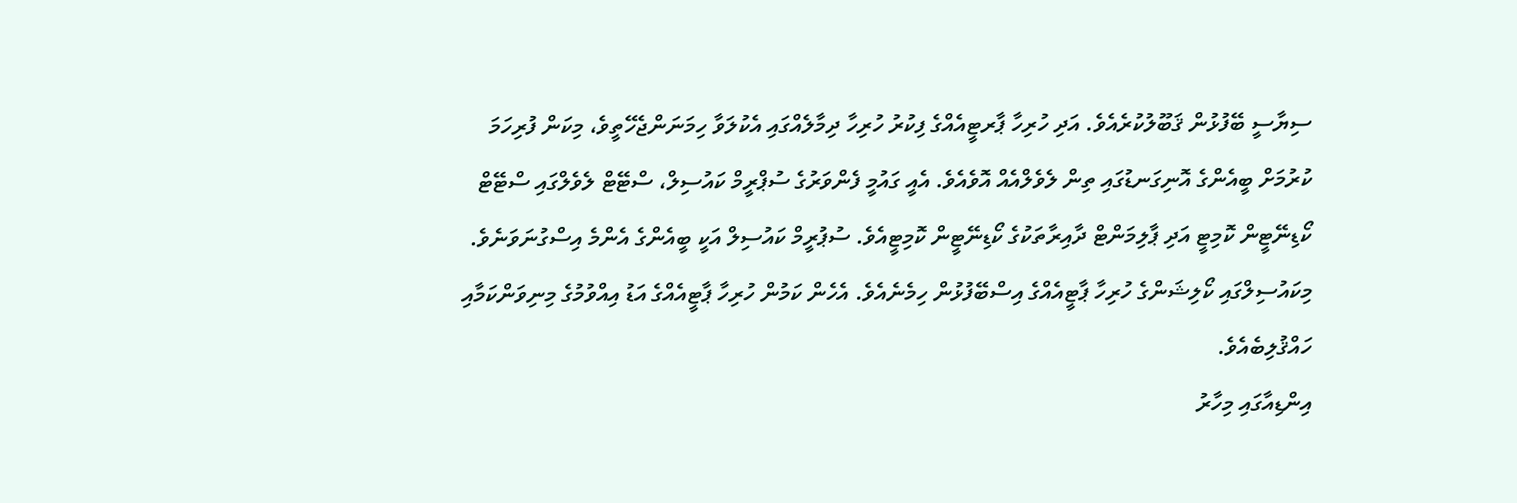ސިޔާސީ ބޭފުޅުން ޤަބޫލުކުރެއެވެ. އަދި ހުރިހާ ޕާރޓީއެއްގެ ފިކުރު ހުރިހާ ދިމާލެއްގައި އެކުލަވާ ހިމަނަންޖެހޭތީވެ، މިކަން ފުރިހަމަ ކުރުމަށް ބީއެންގެ އޮނިގަނޑުގައި ތިން ލެވެލްއެއް އޮވެއެވެ. އެއީ ގައުމީ ފެންވަރުގެ ސުޕްރީމް ކައުސިލް، ސްޓޭޓް ލެވެލްގައި ސްޓޭޓް ކޯޑިނޭޓީން ކޮމިޓީ އަދި ޕާލިމަންޓް ދާއިރާތަކުގެ ކޯޑިނޭޓީން ކޮމިޓީއެވެ. ސުޕުރީމް ކައުސިލް އަކީ ބީއެންގެ އެންމެ އިސްގުނަވަނެވެ. މިކައުސިލްގައި ކޯލިޝަންގެ ހުރިހާ ޕާޓީއެއްގެ އިސްބޭފުޅުން ހިމެނެއެވެ. އެހެން ކަމުން ހުރިހާ ޕާޓީއެއްގެ އަޑު އިއްވުމުގެ މިނިވަންކަމާއި ހައްޤުލިބެއެވެ.
އިންޑިއާގައި މިހާރު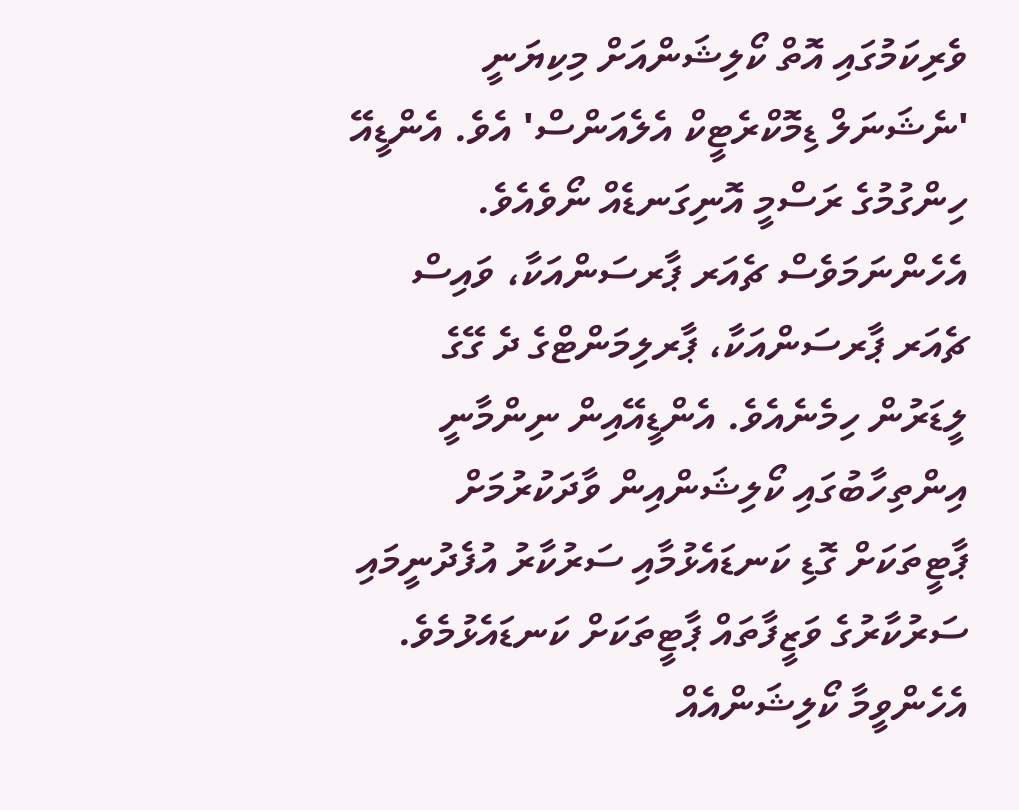ވެރިކަމުގައި އޮތް ކޯލިޝަންއަށް މިކިޔަނީ 'ނެޝަނަލް ޑިމޮކްރެޓީކް އެލެއަންސް' އެވެ. އެންޑީއޭ ހިންގުމުގެ ރަސްމީ އޮނިގަނޑެއް ނޯވެއެވެ. އެހެންނަމަވެސް ޗެއަރ ޕާރސަންއަކާ، ވައިސް ޗެއަރ ޕާރސަންއަކާ، ޕާރލިމަންޓްގެ ދެ ގޭގެ ލީޑަރުން ހިމެނެއެވެ. އެންޑީއޭއިން ނިންމާނީ އިންތިހާބުގައި ކޯލިޝަންއިން ވާދަކުރުމަށް ޕާޓީތަކަށް ގޮޑި ކަނޑައެޅުމާއި ސަރުކާރު އުފެދުނީމައި ސަރުކާރުގެ ވަޒީފާތައް ޕާޓީތަކަށް ކަނޑައެޅުމެވެ.
އެހެންވީމާ ކޯލިޝަންއެއް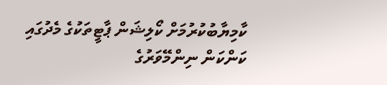ކާމިޔާބުކުރުމަށް ކޯލިޝަން ޕާޓީތަކުގެ މެދުގައި ކަންކަން ނިންމޭވަރުގެ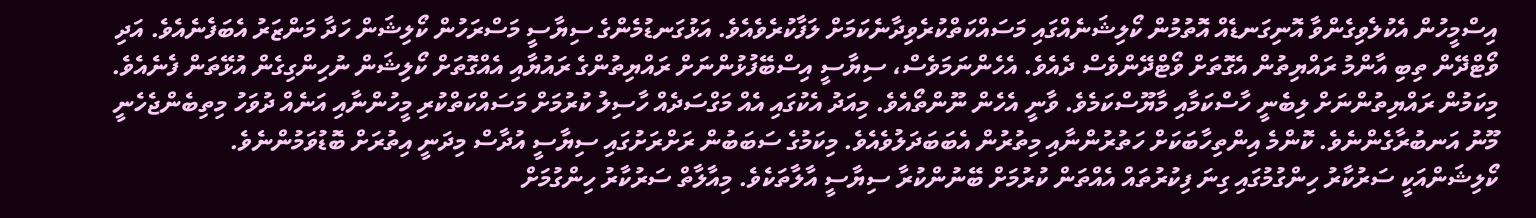އިސްމީހުން އެކުލެވިގެންވާ އޮނިގަނޑެއް އޮތުމުން ކޯލިޝަނެއްގައި މަސައްކަތްކުރެވިދާނެކަމަށް ލަފާކުރެވެއެވެ. އަޅުގަނޑުމެންގެ ސިޔާސީ މަސްރަހުން ކޯލިޝަން ހަދާ މަންޒަރު އެބަފެނެއެވެ. އަދި ވޯޓްދޭން ތިބި އާންމު ރައްޔިތުން އެގޮތަށް ވޯޓްދޭންވެސް ދެއެވެ. އެހެންނަމަވެސް، ސިޔާސީ އިސްބޭފުޅުންނަށް ރައްޔިތުންގެ ރައުޔާއި އެއްގޮތަށް ކޯލިޝަން ނުހިންގިގެން އުޅޭތަން ފެނެއެވެ. މިކަމުން ރައްޔިތުންނަށް ލިބެނީ ހާސްކަމާއި މާޔޫސްކަމެވެ. ވާނީ އެހެން ނޫންތޯއެވެ. މިއަދު އެކުގައި އެއް މަގްސަދެއް ހާސިލު ކުރުމަށް މަސައްކަތްކުރި މީހުންނާއި އަނެއް ދުވަހު މިތިބެންޖެހެނީ މޫނު އަނބުރާގެންނެވެ. ކޮންމެ އިންތިހާބަކަށް ހަތުރުންނާއި މިތުރުން އެބަބަދަލުވެއެވެ. މިކަމުގެ ސަބަބުން ރަށްރަށުގައި ސިޔާސީ އުދާސް މިދަނީ އިތުރަށް ބޮޑުވަމުންނެވެ.
ކޯލިޝަންއަކީ ސަރުކާރު ހިންގުމުގައި ގިނަ ފިކުރުތައް އެއްތަން ކުރުމަށް ބޭނުންކުރާ ސިޔާސީ އާލާތަކެވެ. މިއާލާތް ސަރުކާރު ހިންގުމަށް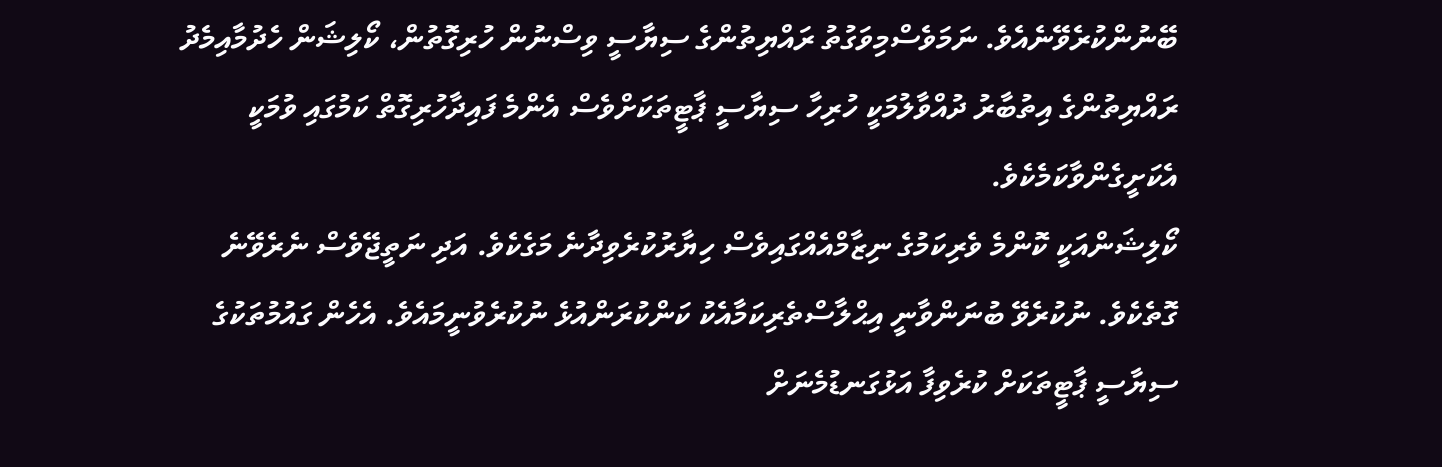ބޭނުންކުރެވޭނެއެވެ. ނަމަވެސްމިވަގުތު ރައްޔިތުންގެ ސިޔާސީ ވިސްނުން ހުރިގޮތުން، ކޯލިޝަން ހެދުމާއިމެދު ރައްޔިތުންގެ އިތުބާރު ދުއްވާލުމަކީ ހުރިހާ ސިޔާސީ ޕާޓީތަކަށްވެސް އެންމެ ފައިދާހުރިގޮތް ކަމުގައި ވުމަކީ އެކަށީގެންވާކަމެކެވެ.
ކޯލިޝަންއަކީ ކޮންމެ ވެރިކަމުގެ ނިޒާމްއެއްގައިވެސް ހިޔާރުކުރެވިދާނެ މަގެކެވެ. އަދި ނަތީޖޭވެސް ނެރެވޭނެ ގޮތެކެވެ. ނުކުރެވޭ ބުނަންވާނީ އިޙްލާސްތެރިކަމާއެކު ކަންކުރަންއުޅެ ނުކުރެވުނީމައެވެ. އެހެން ގައުމުތަކުގެ ސިޔާސީ ޕާޓީތަކަށް ކުރެވިފާ އަޅުގަނޑުމެނަށް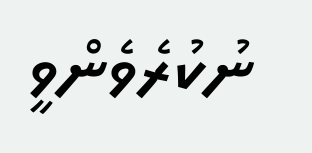ނުކުރެވެންވީ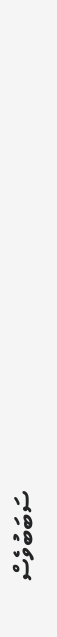ސަބަބުވެސް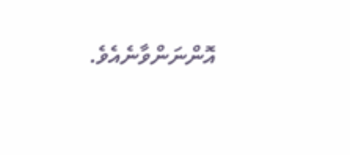އޮންނަންވާނެއެވެ.